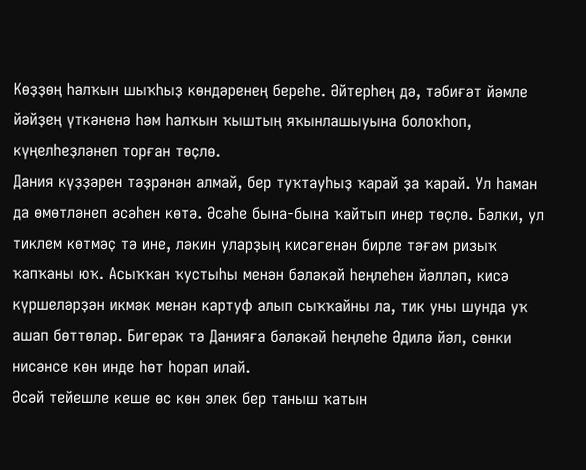Көҙҙөң һалҡын шыҡһыҙ көндәренең береһе. Әйтерһең дә, тәбиғәт йәмле йәйҙең үткәненә һәм һалҡын ҡыштың яҡынлашыуына болоҡһоп, күңелһеҙләнеп торған төҫлө.
Дания күҙҙәрен тәҙрәнән алмай, бер туҡтауһыҙ ҡарай ҙа ҡарай. Ул һаман да өмөтләнеп әсәһен көтә. Әсәһе бына-бына ҡайтып инер төҫлө. Бәлки, ул тиклем көтмәҫ тә ине, ләкин уларҙың кисәгенән бирле тәғәм ризыҡ ҡапҡаны юҡ. Асыҡҡан ҡустыһы менән бәләкәй һеңлеһен йәлләп, кисә күршеләрҙән икмәк менән картуф алып сыҡҡайны ла, тик уны шунда уҡ ашап бөттөләр. Бигерәк тә Данияға бәләкәй һеңлеһе Әдилә йәл, сөнки нисәнсе көн инде һөт һорап илай.
Әсәй тейешле кеше өс көн элек бер таныш ҡатын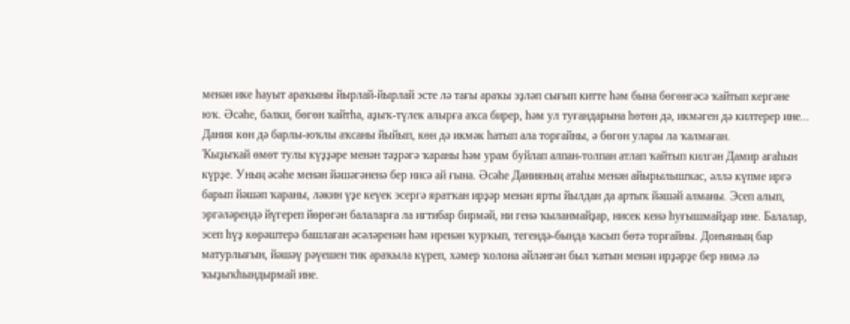менән ике һауыт араҡыны йырлай-йырлай эсте лә тағы араҡы эҙләп сығып китте һәм бына бөгөнгәсә ҡайтып кергәне юҡ. Әсәһе, бәлки, бөгөн ҡайтһа, аҙыҡ-түлек алырға аҡса бирер, һәм ул туғандарына һөтөн дә, икмәген дә килтерер ине... Дания көн дә барлы-юҡлы аҡсаны йыйып, көн дә икмәк һатып ала торғайны, ә бөгөн улары ла ҡалмаған.
Ҡыҙыҡай өмөт тулы күҙҙәре менән тәҙрәгә ҡараны һәм урам буйлап алпан-толпан атлап ҡайтып килгән Дамир ағаһын күрҙе. Уның әсәһе менән йәшәгәненә бер нисә ай ғына. Әсәһе Данияның атаһы менән айырылышҡас, әллә күпме иргә барып йәшәп ҡараны, ләкин үҙе кеүек эсергә яратҡан ирҙәр менән ярты йылдан да артыҡ йәшәй алманы. Эсеп алып, эргәләрендә йүгереп йөрөгән балаларға ла иғтибар бирмәй, ни генә ҡыланмайҙар, нисек кенә һуғышмайҙар ине. Балалар, эсеп һүҙ көрәштерә башлаған әсәләренән һәм иренән ҡурҡып, тегендә-бында ҡасып бөтә торғайны. Донъяның бар матурлығын, йәшәү рәүешен тик араҡыла күреп, хәмер ҡолона әйләнгән был ҡатын менән ирҙәрҙе бер нимә лә ҡыҙыҡһындырмай ине.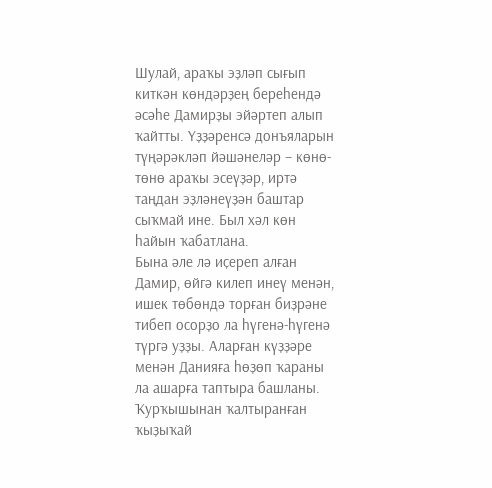Шулай, араҡы эҙләп сығып киткән көндәрҙең береһендә әсәһе Дамирҙы эйәртеп алып ҡайтты. Үҙҙәренсә донъяларын түңәрәкләп йәшәнеләр – көнө-төнө араҡы эсеүҙәр, иртә таңдан эҙләнеүҙән баштар сыҡмай ине. Был хәл көн һайын ҡабатлана.
Бына әле лә иҫереп алған Дамир, өйгә килеп инеү менән, ишек төбөндә торған биҙрәне тибеп осорҙо ла һүгенә-һүгенә түргә уҙҙы. Аларған күҙҙәре менән Данияға һөҙөп ҡараны ла ашарға таптыра башланы. Ҡурҡышынан ҡалтыранған ҡыҙыҡай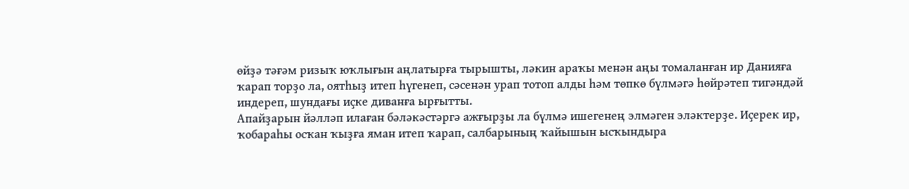өйҙә тәғәм ризыҡ юҡлығын аңлатырға тырышты, ләкин араҡы менән аңы томаланған ир Данияға ҡарап торҙо ла, оятһыҙ итеп һүгенеп, сәсенән урап тотоп алды һәм төпкө бүлмәгә һөйрәтеп тигәндәй индереп, шундағы иҫке диванға ырғытты.
Апайҙарын йәлләп илаған бәләкәстәргә ажғырҙы ла бүлмә ишегенең элмәген эләктерҙе. Иҫерек ир, ҡобараһы осҡан ҡыҙға яман итеп ҡарап, салбарының ҡайышын ысҡындыра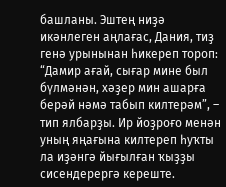башланы. Эштең ниҙә икәнлеген аңлағас, Дания, тиҙ генә урынынан һикереп тороп: “Дамир ағай, сығар мине был бүлмәнән, хәҙер мин ашарға берәй нәмә табып килтерәм”, – тип ялбарҙы. Ир йоҙроғо менән уның яңағына килтереп һуҡты ла иҙәнгә йығылған ҡыҙҙы сисендерергә кереште.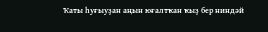Ҡаты һуғыуҙан аңын юғалтҡан ҡыҙ бер ниндәй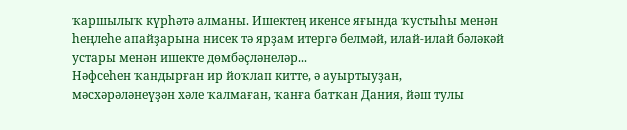ҡаршылыҡ күрһәтә алманы. Ишектең икенсе яғында ҡустыһы менән һеңлеһе апайҙарына нисек тә ярҙам итергә белмәй, илай-илай бәләкәй устары менән ишекте дөмбәҫләнеләр...
Нәфсеһен ҡандырған ир йоҡлап китте, ә ауыртыуҙан, мәсхәрәләнеүҙән хәле ҡалмаған, ҡанға батҡан Дания, йәш тулы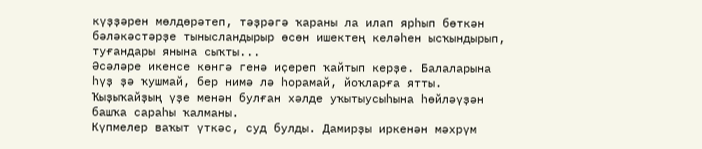күҙҙәрен мөлдөрәтеп, тәҙрәгә ҡараны ла илап ярһып бөткән бәләкәстәрҙе тынысландырыр өсөн ишектең келәһен ысҡындырып, туғандары янына сыҡты...
Әсәләре икенсе көнгә генә иҫереп ҡайтып керҙе. Балаларына һүҙ ҙә ҡушмай, бер нимә лә һорамай, йоҡларға ятты. Ҡыҙыҡайҙың үҙе менән булған хәлде уҡытыусыһына һөйләүҙән башҡа сараһы ҡалманы.
Күпмелер ваҡыт үткәс, суд булды. Дамирҙы иркенән мәхрүм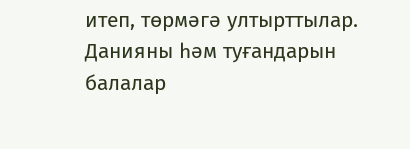итеп, төрмәгә ултырттылар. Данияны һәм туғандарын балалар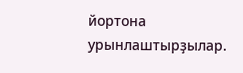йортона урынлаштырҙылар.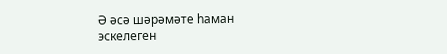Ә әсә шәрәмәте һаман эскелеген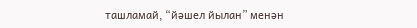ташламай, “йәшел йылан” менән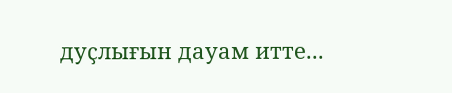дуҫлығын дауам итте...